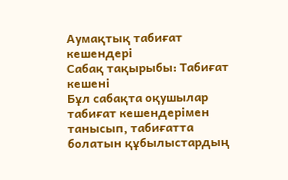Аумақтық табиғат кешендері
Сабақ тақырыбы: Табиғат кешені
Бұл сабақта оқушылар табиғат кешендерімен танысып, табиғатта болатын құбылыстардың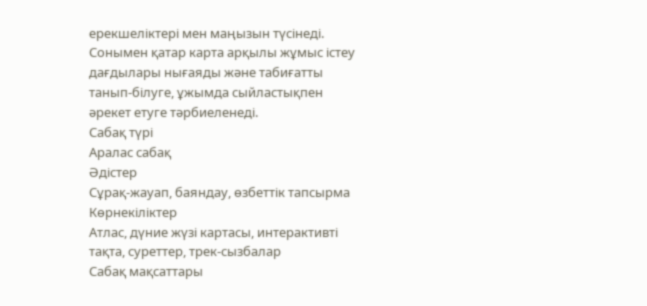ерекшеліктері мен маңызын түсінеді. Сонымен қатар карта арқылы жұмыс істеу дағдылары нығаяды және табиғатты танып-білуге, ұжымда сыйластықпен әрекет етуге тәрбиеленеді.
Сабақ түрі
Аралас сабақ
Әдістер
Сұрақ-жауап, баяндау, өзбеттік тапсырма
Көрнекіліктер
Атлас, дүние жүзі картасы, интерактивті тақта, суреттер, трек-сызбалар
Сабақ мақсаттары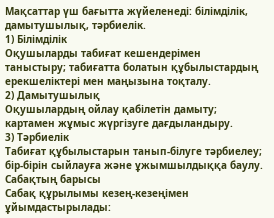Мақсаттар үш бағытта жүйеленеді: білімділік, дамытушылық, тәрбиелік.
1) Білімділік
Оқушыларды табиғат кешендерімен таныстыру; табиғатта болатын құбылыстардың ерекшеліктері мен маңызына тоқталу.
2) Дамытушылық
Оқушылардың ойлау қабілетін дамыту; картамен жұмыс жүргізуге дағдыландыру.
3) Тәрбиелік
Табиғат құбылыстарын танып-білуге тәрбиелеу; бір-бірін сыйлауға және ұжымшылдыққа баулу.
Сабақтың барысы
Сабақ құрылымы кезең-кезеңімен ұйымдастырылады: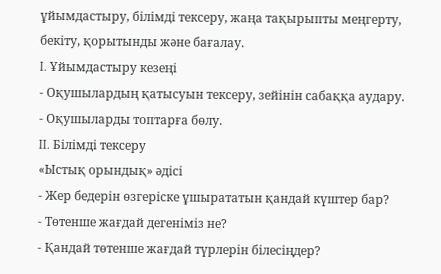ұйымдастыру, білімді тексеру, жаңа тақырыпты меңгерту, бекіту, қорытынды және бағалау.
I. Ұйымдастыру кезеңі
- Оқушылардың қатысуын тексеру, зейінін сабаққа аудару.
- Оқушыларды топтарға бөлу.
II. Білімді тексеру
«Ыстық орындық» әдісі
- Жер бедерін өзгеріске ұшырататын қандай күштер бар?
- Төтенше жағдай дегеніміз не?
- Қандай төтенше жағдай түрлерін білесіңдер?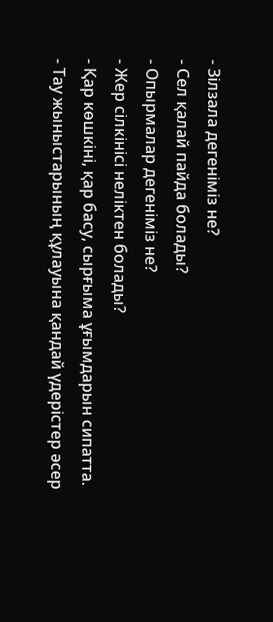- Зілзала дегеніміз не?
- Сел қалай пайда болады?
- Опырмалар дегеніміз не?
- Жер сілкінісі неліктен болады?
- Қар көшкіні, қар басу, сырғыма ұғымдарын сипатта.
- Тау жыныстарының құлауына қандай үдерістер әсер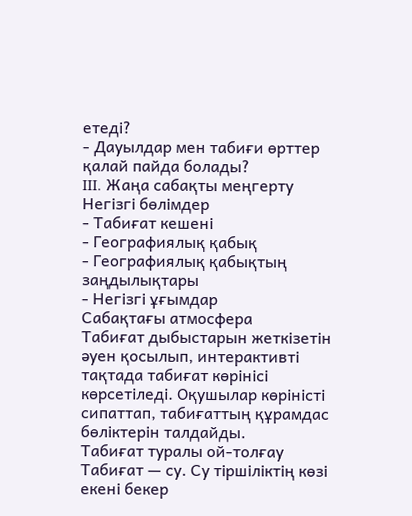етеді?
- Дауылдар мен табиғи өрттер қалай пайда болады?
III. Жаңа сабақты меңгерту
Негізгі бөлімдер
- Табиғат кешені
- Географиялық қабық
- Географиялық қабықтың заңдылықтары
- Негізгі ұғымдар
Сабақтағы атмосфера
Табиғат дыбыстарын жеткізетін әуен қосылып, интерактивті тақтада табиғат көрінісі көрсетіледі. Оқушылар көріністі сипаттап, табиғаттың құрамдас бөліктерін талдайды.
Табиғат туралы ой-толғау
Табиғат — су. Су тіршіліктің көзі екені бекер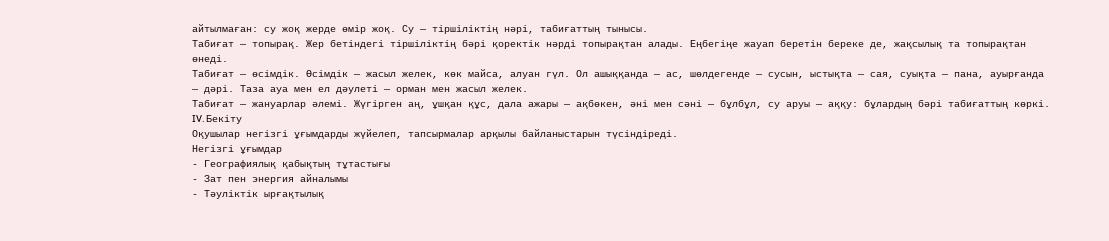айтылмаған: су жоқ жерде өмір жоқ. Су — тіршіліктің нәрі, табиғаттың тынысы.
Табиғат — топырақ. Жер бетіндегі тіршіліктің бәрі қоректік нәрді топырақтан алады. Еңбегіңе жауап беретін береке де, жақсылық та топырақтан өнеді.
Табиғат — өсімдік. Өсімдік — жасыл желек, көк майса, алуан гүл. Ол ашыққанда — ас, шөлдегенде — сусын, ыстықта — сая, суықта — пана, ауырғанда — дәрі. Таза ауа мен ел дәулеті — орман мен жасыл желек.
Табиғат — жануарлар әлемі. Жүгірген аң, ұшқан құс, дала ажары — ақбөкен, әні мен сәні — бұлбұл, су аруы — аққу: бұлардың бәрі табиғаттың көркі.
IV. Бекіту
Оқушылар негізгі ұғымдарды жүйелеп, тапсырмалар арқылы байланыстарын түсіндіреді.
Негізгі ұғымдар
- Географиялық қабықтың тұтастығы
- Зат пен энергия айналымы
- Тәуліктік ырғақтылық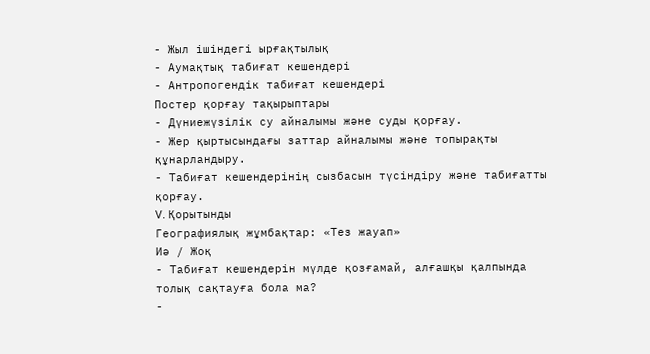- Жыл ішіндегі ырғақтылық
- Аумақтық табиғат кешендері
- Антропогендік табиғат кешендері
Постер қорғау тақырыптары
- Дүниежүзілік су айналымы және суды қорғау.
- Жер қыртысындағы заттар айналымы және топырақты құнарландыру.
- Табиғат кешендерінің сызбасын түсіндіру және табиғатты қорғау.
V. Қорытынды
Географиялық жұмбақтар: «Тез жауап»
Иә / Жоқ
- Табиғат кешендерін мүлде қозғамай, алғашқы қалпында толық сақтауға бола ма?
-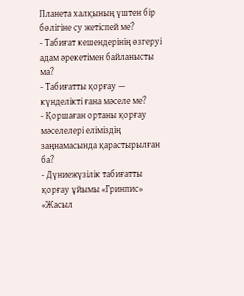Планета халқының үштен бір бөлігіне су жетіспей ме?
- Табиғат кешендерінің өзгеруі адам әрекетімен байланысты ма?
- Табиғатты қорғау — күнделікті ғана мәселе ме?
- Қоршаған ортаны қорғау мәселелері еліміздің заңнамасында қарастырылған ба?
- Дүниежүзілік табиғатты қорғау ұйымы «Гринпис» «Жасыл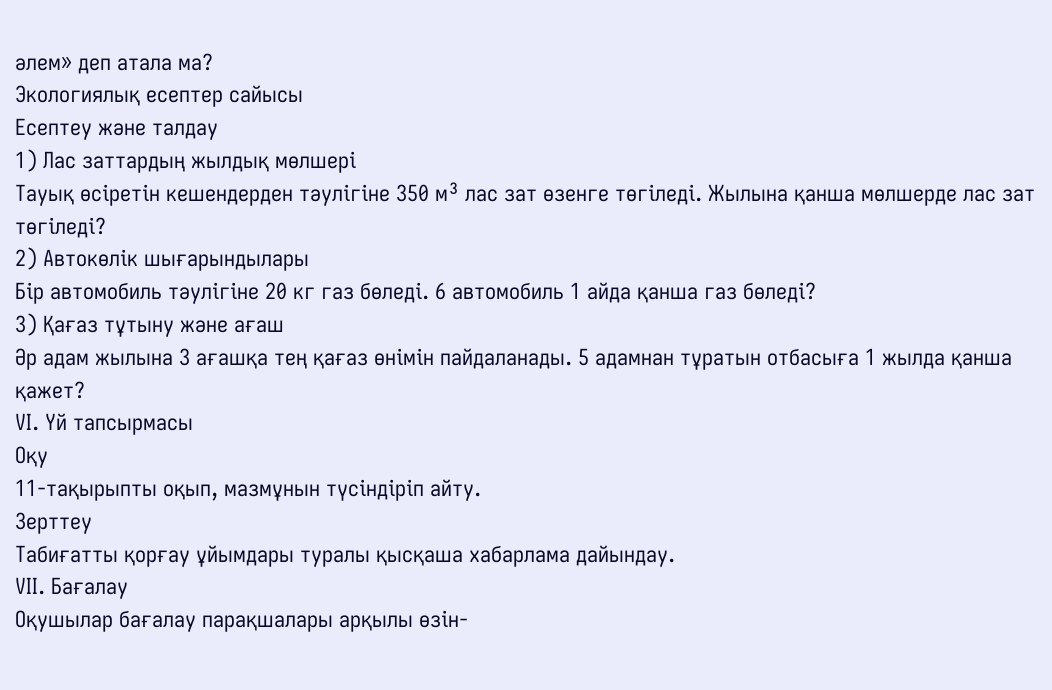әлем» деп атала ма?
Экологиялық есептер сайысы
Есептеу және талдау
1) Лас заттардың жылдық мөлшері
Тауық өсіретін кешендерден тәулігіне 350 м³ лас зат өзенге төгіледі. Жылына қанша мөлшерде лас зат төгіледі?
2) Автокөлік шығарындылары
Бір автомобиль тәулігіне 20 кг газ бөледі. 6 автомобиль 1 айда қанша газ бөледі?
3) Қағаз тұтыну және ағаш
Әр адам жылына 3 ағашқа тең қағаз өнімін пайдаланады. 5 адамнан тұратын отбасыға 1 жылда қанша қажет?
VI. Үй тапсырмасы
Оқу
11-тақырыпты оқып, мазмұнын түсіндіріп айту.
Зерттеу
Табиғатты қорғау ұйымдары туралы қысқаша хабарлама дайындау.
VII. Бағалау
Оқушылар бағалау парақшалары арқылы өзін-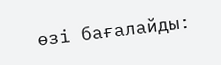өзі бағалайды: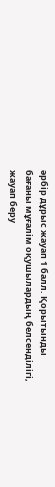әрбір дұрыс жауап 1 балл. Қорытынды бағаны мұғалім оқушылардың белсенділігі, жауап беру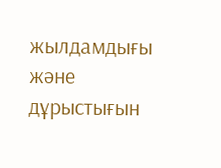жылдамдығы және дұрыстығын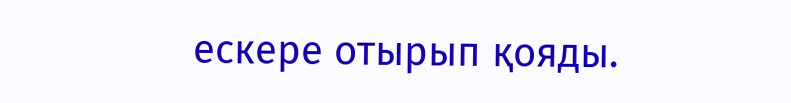ескере отырып қояды.